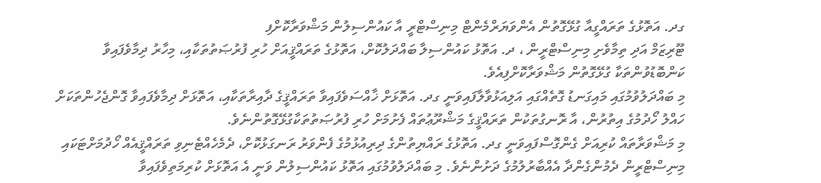ގދ. އަތޮޅުގެ ތަރައްގީއާ ގުޅޭގޮތުން އެންވަޔަރްމެންޓް މިނިސްޓްރީ އާ ކައުންސިލުން މަޝްވަރާކޮށްފި
ޓޫރިޒަމް އަދި ތިމާވެށި މިނިސްޓްރީން ، ދ. އަތޮޅު ކައުންސިލާ ބައްދަލުކޮށް، އަތޮޅުގެ ތަރައްޤީއަށް ހުރި ފުރުޞަތުތަކާއި، މިހާރު ދިމާވެފައިވާ ކަންބޮޑުވުންތަކާ ގުޅޭގޮތުން މަޝްވަރާކޮށްފިއެވެ.
މި ބައްދަލުވުމުގައި މައިގަނޑު ގޮތެއްގައި އަލިއަޅުވާލާފައިވަނީ ގދ. އަތޮޅަށް ޚާއްސަވެފައިވާ ތަރައްޤީގެ ދާއިރާތަކާއި، އަތޮޅަށް ދިމާވެފައިވާ ގޮންޖެހުންތަކަށް ހައްލު ހޯދުމުގެ އިތުރުން، އާ ރޮނގުތަކުން ތަރައްޤީގެ މަޝްރޫޢުތައް ފެށުމަށް ހުރި ފުރުޞަތުތަކާގުޅޭގޮތުންނެވެ.
މި މަޝްވަރާތައް ކުރިއަށް ގެންގޮސްފައިވަނީ ގދ. އަތޮޅުގެ ރައްޔިތުންގެ ދިރިއުޅުމުގެ ފެންވަރު ރަނގަޅުކޮށް، ދެމެހެއްޓެނިވި ތަރައްޤީއެއް ހޯދުމަށްޓަކައި މިނިސްޓްރީން ދެމުންގެންދާ އެއްބާރުލުމުގެ ދަށުންނެވެ. މި ބައްދަލުވުމުގައި އަތޮޅު ކައުންސިލުން ވަނީ އެ އަތޮޅަށް ކުރިމަތިވެފައިވާ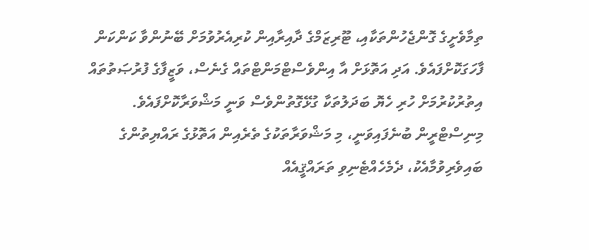ތިމާވެށީގެ ގޮންޖެހުންތަކާއި، ޓޫރިޒަމްގެ ދާއިރާއިން ކުރިއެރުވުމަށް ބޭނުންވާ ކަންކަން ފާހަގަކޮށްފައެވެ. އަދި އަތޮޅަށް އާ އިންވެސްޓްމަންޓްތައް ގެނެސް، ވަޒީފާގެ ފުރުޞަތުތައް އިތުރުކުރުމަށް ހުރި ހެޔޮ ބަދަލުތަކާ ގުޅޭގޮތުންވެސް ވަނީ މަޝްވަރާކޮށްފައެވެ.
މިނިސްޓްރީން ބުނެފައިވަނީ، މި މަޝްވަރާތަކުގެ ތެރެއިން އަތޮޅުގެ ރައްޔިތުންގެ ބައިވެރިވުމާއެކު، ދެމެހެއްޓެނިވި ތަރައްޤީއެއް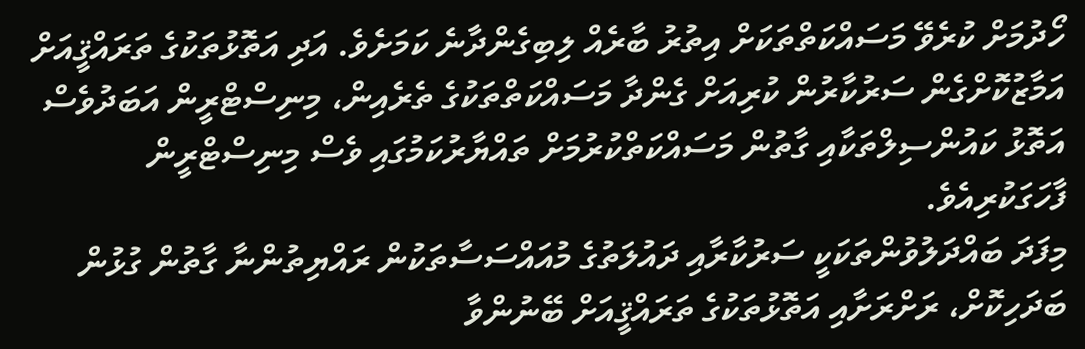ހޯދުމަށް ކުރެވޭ މަސައްކަތްތަކަށް އިތުރު ބާރެއް ލިބިގެންދާނެ ކަމަށެވެ. އަދި އަތޮޅުތަކުގެ ތަރައްޤީއަށް އަމާޒުކޮށްގެން ސަރުކާރުން ކުރިއަށް ގެންދާ މަސައްކަތްތަކުގެ ތެރެއިން، މިނިސްޓްރީން އަބަދުވެސް އަތޮޅު ކައުންސިލްތަކާއި ގާތުން މަސައްކަތްކުރުމަށް ތައްޔާރުކަމުގައި ވެސް މިނިސްޓްރީން ފާހަގަކުރިއެވެ.
މިފަދަ ބައްދަލުވުންތަކަކީ ސަރުކާރާއި ދައުލަތުގެ މުއައްސަސާތަކުން ރައްޔިތުންނާ ގާތުން ގުޅުން ބަދަހިކޮށް، ރަށްރަށާއި އަތޮޅުތަކުގެ ތަރައްޤީއަށް ބޭނުންވާ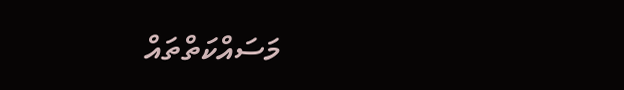މަސައްކަތްތައް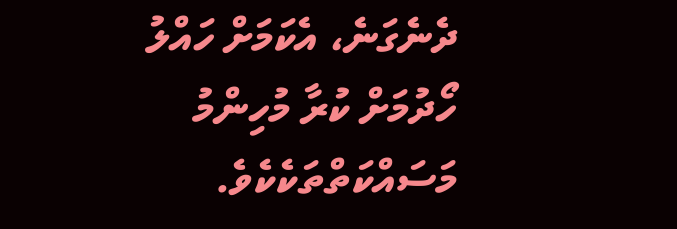ދެނެގަނެ، އެކަމަށް ހައްލު ހޯދުމަށް ކުރާ މުހިންމު މަސައްކަތްތަކެކެވެ.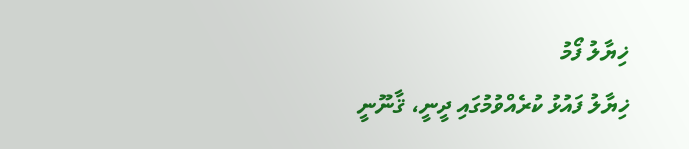ޚިޔާލު ފޯމު
ޚިޔާލު ފައުޅު ކުރެއްވުމުގައި ދީނީ، ޤާނޫނީ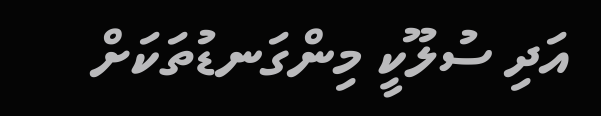އަދި ސުލޫކީ މިންގަނޑުތަކަށް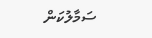ސަމާލުކަން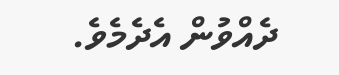ދެއްވުން އެދެމެވެ.